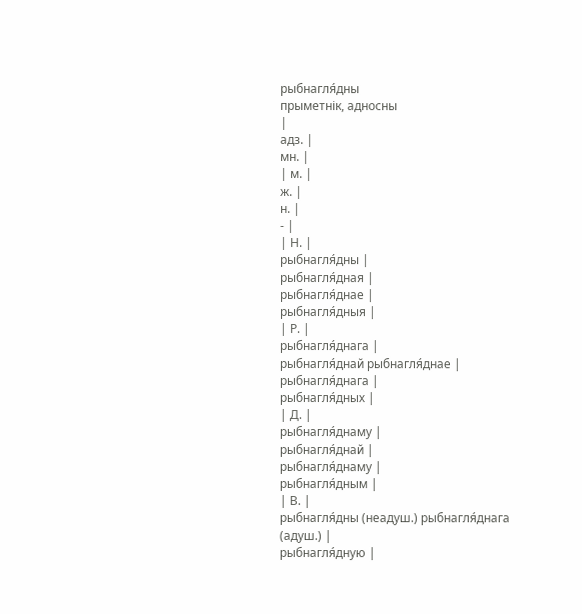рыбнагля́дны
прыметнік, адносны
|
адз. |
мн. |
| м. |
ж. |
н. |
- |
| Н. |
рыбнагля́дны |
рыбнагля́дная |
рыбнагля́днае |
рыбнагля́дныя |
| Р. |
рыбнагля́днага |
рыбнагля́днай рыбнагля́днае |
рыбнагля́днага |
рыбнагля́дных |
| Д. |
рыбнагля́днаму |
рыбнагля́днай |
рыбнагля́днаму |
рыбнагля́дным |
| В. |
рыбнагля́дны (неадуш.) рыбнагля́днага (адуш.) |
рыбнагля́дную |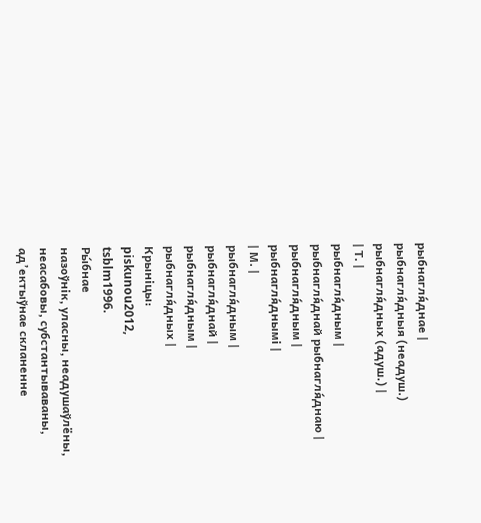рыбнагля́днае |
рыбнагля́дныя (неадуш.) рыбнагля́дных (адуш.) |
| Т. |
рыбнагля́дным |
рыбнагля́днай рыбнагля́днаю |
рыбнагля́дным |
рыбнагля́днымі |
| М. |
рыбнагля́дным |
рыбнагля́днай |
рыбнагля́дным |
рыбнагля́дных |
Крыніцы:
piskunou2012,
tsblm1996.
Ры́бнае
назоўнік, уласны, неадушаўлёны, неасабовы, субстантываваны, ад’ектыўнае скланенне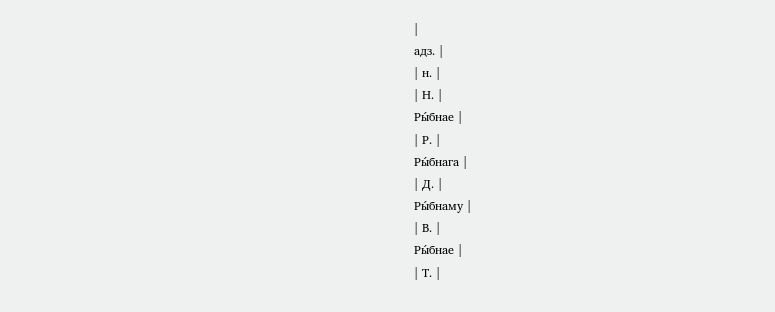|
адз. |
| н. |
| Н. |
Ры́бнае |
| Р. |
Ры́бнага |
| Д. |
Ры́бнаму |
| В. |
Ры́бнае |
| Т. |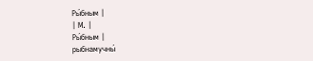Ры́бным |
| М. |
Ры́бным |
рыбнамучны́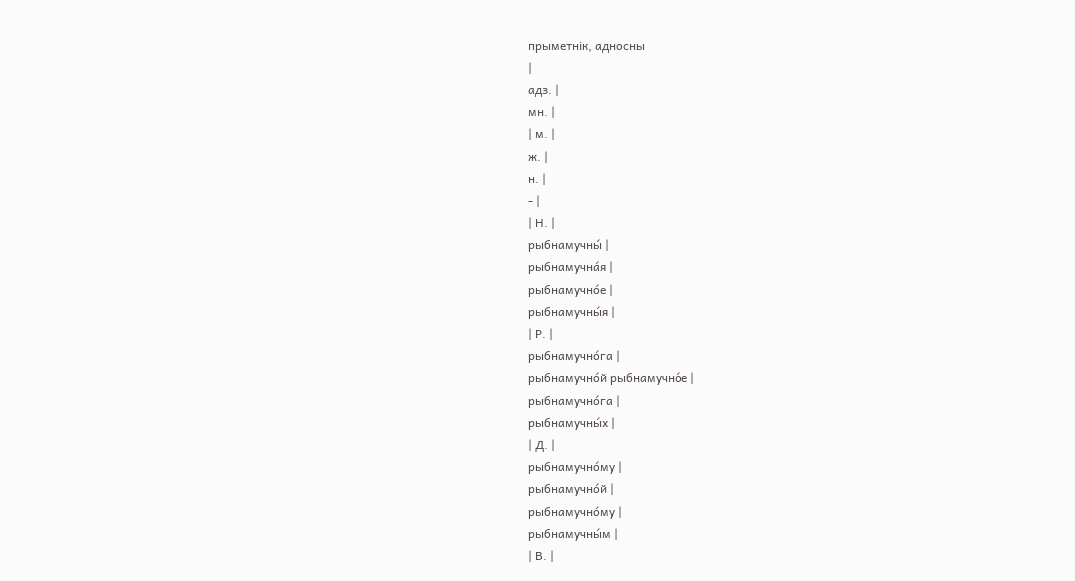прыметнік, адносны
|
адз. |
мн. |
| м. |
ж. |
н. |
- |
| Н. |
рыбнамучны́ |
рыбнамучна́я |
рыбнамучно́е |
рыбнамучны́я |
| Р. |
рыбнамучно́га |
рыбнамучно́й рыбнамучно́е |
рыбнамучно́га |
рыбнамучны́х |
| Д. |
рыбнамучно́му |
рыбнамучно́й |
рыбнамучно́му |
рыбнамучны́м |
| В. |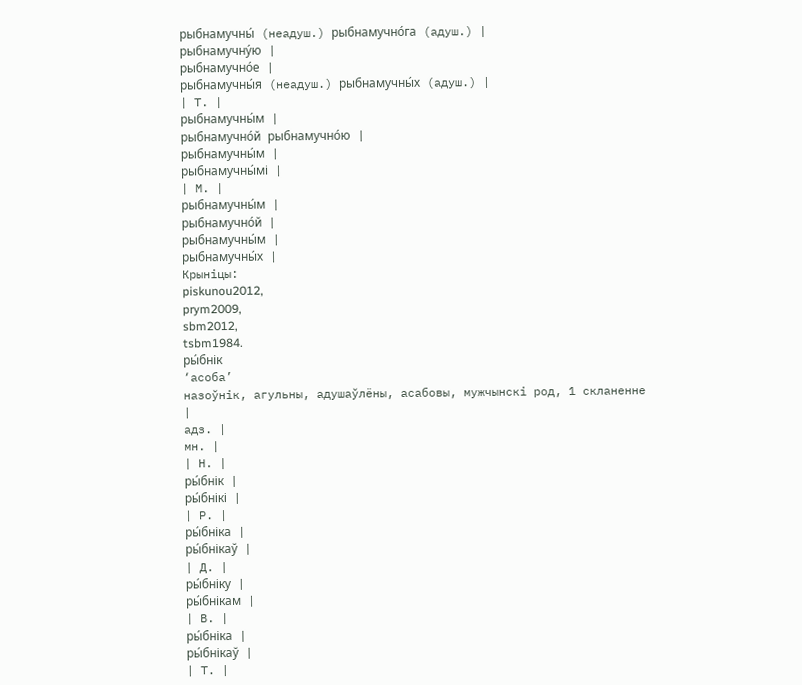рыбнамучны́ (неадуш.) рыбнамучно́га (адуш.) |
рыбнамучну́ю |
рыбнамучно́е |
рыбнамучны́я (неадуш.) рыбнамучны́х (адуш.) |
| Т. |
рыбнамучны́м |
рыбнамучно́й рыбнамучно́ю |
рыбнамучны́м |
рыбнамучны́мі |
| М. |
рыбнамучны́м |
рыбнамучно́й |
рыбнамучны́м |
рыбнамучны́х |
Крыніцы:
piskunou2012,
prym2009,
sbm2012,
tsbm1984.
ры́бнік
‘асоба’
назоўнік, агульны, адушаўлёны, асабовы, мужчынскі род, 1 скланенне
|
адз. |
мн. |
| Н. |
ры́бнік |
ры́бнікі |
| Р. |
ры́бніка |
ры́бнікаў |
| Д. |
ры́бніку |
ры́бнікам |
| В. |
ры́бніка |
ры́бнікаў |
| Т. |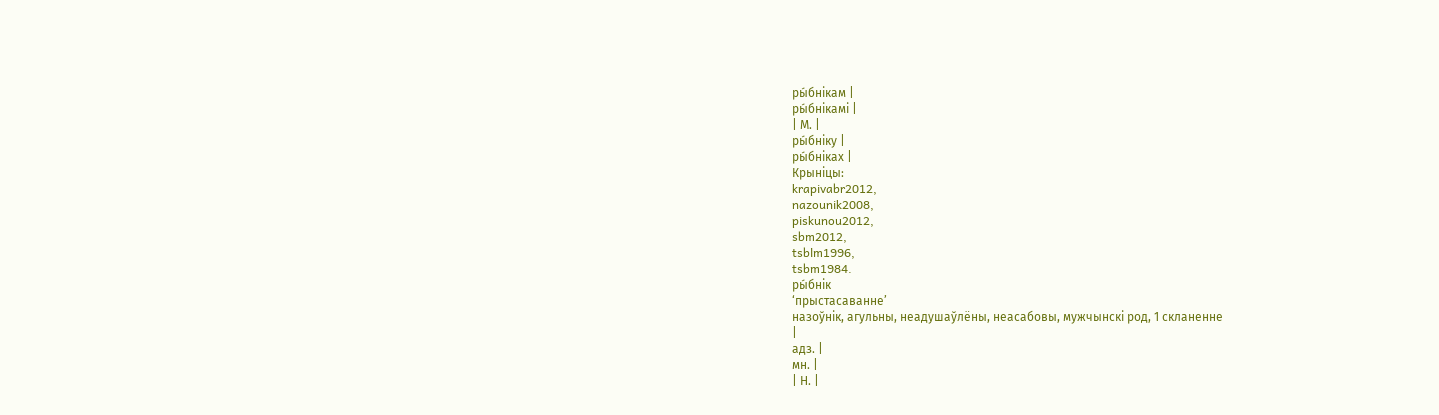ры́бнікам |
ры́бнікамі |
| М. |
ры́бніку |
ры́бніках |
Крыніцы:
krapivabr2012,
nazounik2008,
piskunou2012,
sbm2012,
tsblm1996,
tsbm1984.
ры́бнік
‘прыстасаванне’
назоўнік, агульны, неадушаўлёны, неасабовы, мужчынскі род, 1 скланенне
|
адз. |
мн. |
| Н. |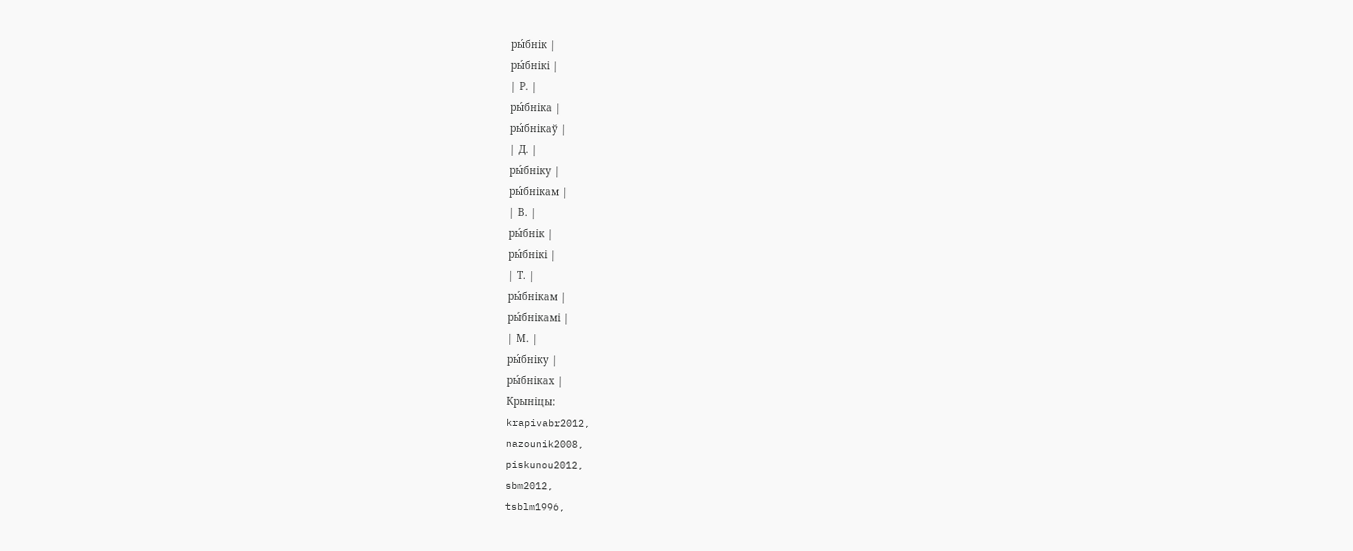ры́бнік |
ры́бнікі |
| Р. |
ры́бніка |
ры́бнікаў |
| Д. |
ры́бніку |
ры́бнікам |
| В. |
ры́бнік |
ры́бнікі |
| Т. |
ры́бнікам |
ры́бнікамі |
| М. |
ры́бніку |
ры́бніках |
Крыніцы:
krapivabr2012,
nazounik2008,
piskunou2012,
sbm2012,
tsblm1996,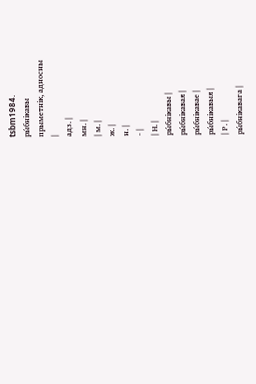tsbm1984.
ры́бнікавы
прыметнік, адносны
|
адз. |
мн. |
| м. |
ж. |
н. |
- |
| Н. |
ры́бнікавы |
ры́бнікавая |
ры́бнікавае |
ры́бнікавыя |
| Р. |
ры́бнікавага |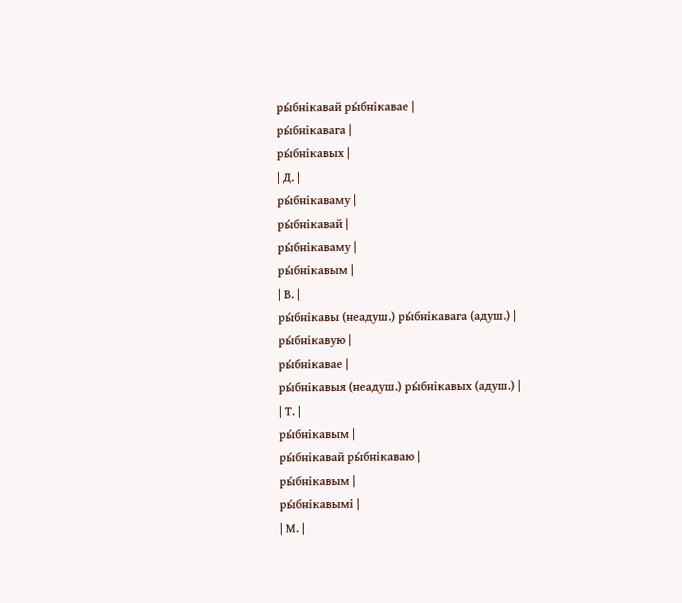ры́бнікавай ры́бнікавае |
ры́бнікавага |
ры́бнікавых |
| Д. |
ры́бнікаваму |
ры́бнікавай |
ры́бнікаваму |
ры́бнікавым |
| В. |
ры́бнікавы (неадуш.) ры́бнікавага (адуш.) |
ры́бнікавую |
ры́бнікавае |
ры́бнікавыя (неадуш.) ры́бнікавых (адуш.) |
| Т. |
ры́бнікавым |
ры́бнікавай ры́бнікаваю |
ры́бнікавым |
ры́бнікавымі |
| М. |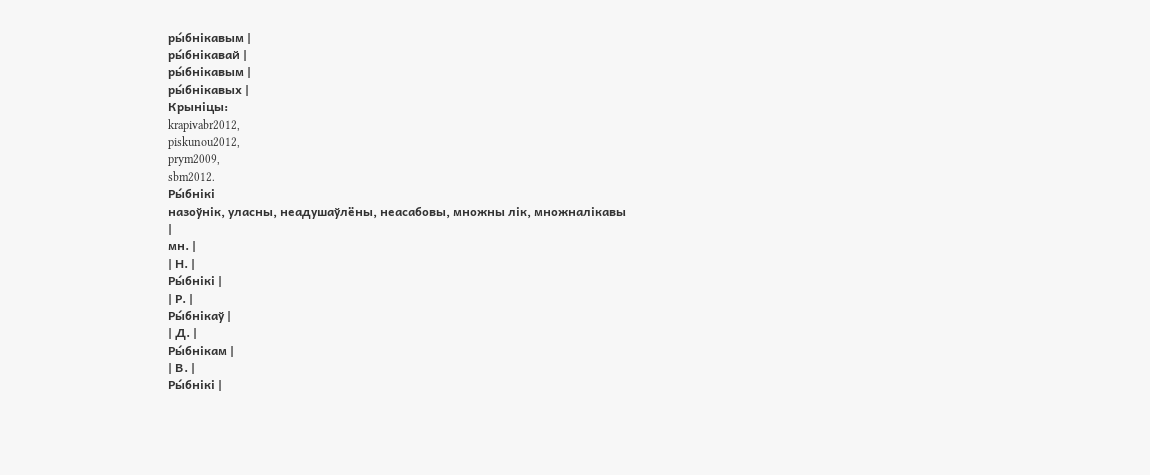ры́бнікавым |
ры́бнікавай |
ры́бнікавым |
ры́бнікавых |
Крыніцы:
krapivabr2012,
piskunou2012,
prym2009,
sbm2012.
Ры́бнікі
назоўнік, уласны, неадушаўлёны, неасабовы, множны лік, множналікавы
|
мн. |
| Н. |
Ры́бнікі |
| Р. |
Ры́бнікаў |
| Д. |
Ры́бнікам |
| В. |
Ры́бнікі |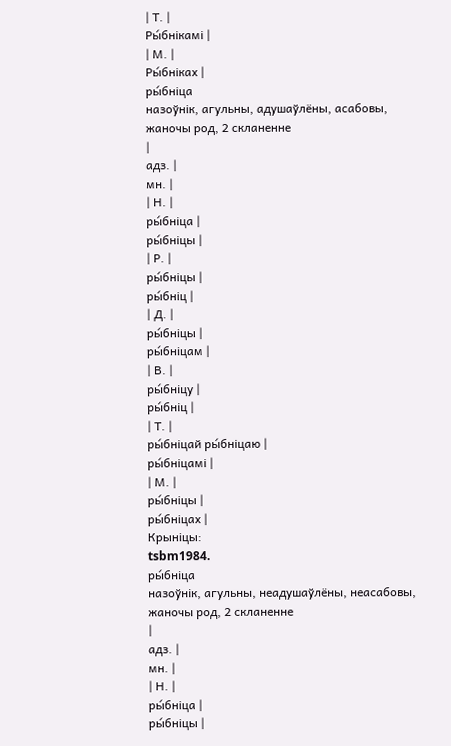| Т. |
Ры́бнікамі |
| М. |
Ры́бніках |
ры́бніца
назоўнік, агульны, адушаўлёны, асабовы, жаночы род, 2 скланенне
|
адз. |
мн. |
| Н. |
ры́бніца |
ры́бніцы |
| Р. |
ры́бніцы |
ры́бніц |
| Д. |
ры́бніцы |
ры́бніцам |
| В. |
ры́бніцу |
ры́бніц |
| Т. |
ры́бніцай ры́бніцаю |
ры́бніцамі |
| М. |
ры́бніцы |
ры́бніцах |
Крыніцы:
tsbm1984.
ры́бніца
назоўнік, агульны, неадушаўлёны, неасабовы, жаночы род, 2 скланенне
|
адз. |
мн. |
| Н. |
ры́бніца |
ры́бніцы |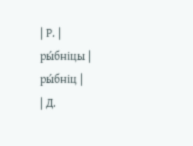| Р. |
ры́бніцы |
ры́бніц |
| Д.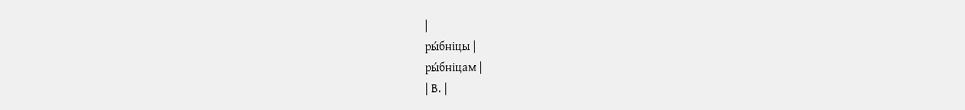|
ры́бніцы |
ры́бніцам |
| В. |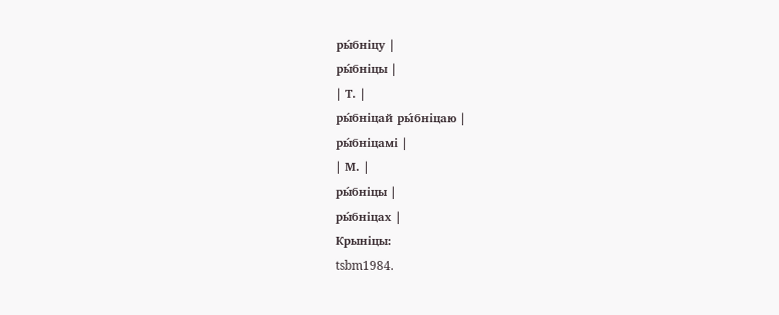ры́бніцу |
ры́бніцы |
| Т. |
ры́бніцай ры́бніцаю |
ры́бніцамі |
| М. |
ры́бніцы |
ры́бніцах |
Крыніцы:
tsbm1984.